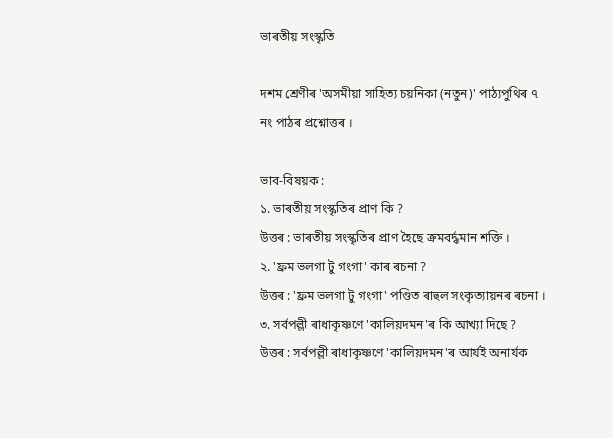ভাৰতীয় সংস্কৃতি

দশম শ্ৰেণীৰ 'অসমীয়া সাহিত্য চয়নিকা (নতুন)' পাঠ্যপুথিৰ ৭ নং পাঠৰ প্ৰশ্নোত্তৰ ।

ভাব-বিষয়ক :
১. ভাৰতীয় সংস্কৃতিৰ প্ৰাণ কি ?
উত্তৰ : ভাৰতীয় সংস্কৃতিৰ প্ৰাণ হৈছে ক্ৰমবৰ্দ্ধমান শক্তি ।
২. 'ফ্ৰম ভলগা টু গংগা' কাৰ ৰচনা ?
উত্তৰ : 'ফ্ৰম ভলগা টু গংগা' পণ্ডিত ৰাহুল সংকৃত্যায়নৰ ৰচনা ।
৩. সৰ্বপল্লী ৰাধাকৃষ্ণণে 'কালিয়দমন'ৰ কি আখ্যা দিছে ?
উত্তৰ : সৰ্বপল্লী ৰাধাকৃষ্ণণে 'কালিয়দমন'ৰ আৰ্যই অনাৰ্যক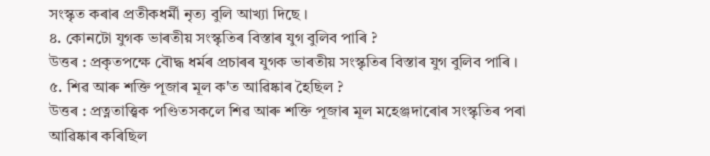সংস্কৃত কৰাৰ প্ৰতীকধৰ্মী নৃত্য বুলি আখ্যা দিছে ।
৪. কোনটো যুগক ভাৰতীয় সংস্কৃতিৰ বিস্তাৰ যুগ বুলিব পাৰি ?
উত্তৰ : প্ৰকৃতপক্ষে বৌদ্ধ ধৰ্মৰ প্ৰচাৰৰ যুগক ভাৰতীয় সংস্কৃতিৰ বিস্তাৰ যুগ বুলিব পাৰি ।
৫. শিৱ আৰু শক্তি পূজাৰ মূল ক'ত আৱিষ্কাৰ হৈছিল ?
উত্তৰ : প্ৰত্নতাত্ত্বিক পণ্ডিতসকলে শিৱ আৰু শক্তি পূজাৰ মূল মহেঞ্জদাৰোৰ সংস্কৃতিৰ পৰা আৱিষ্কাৰ কৰিছিল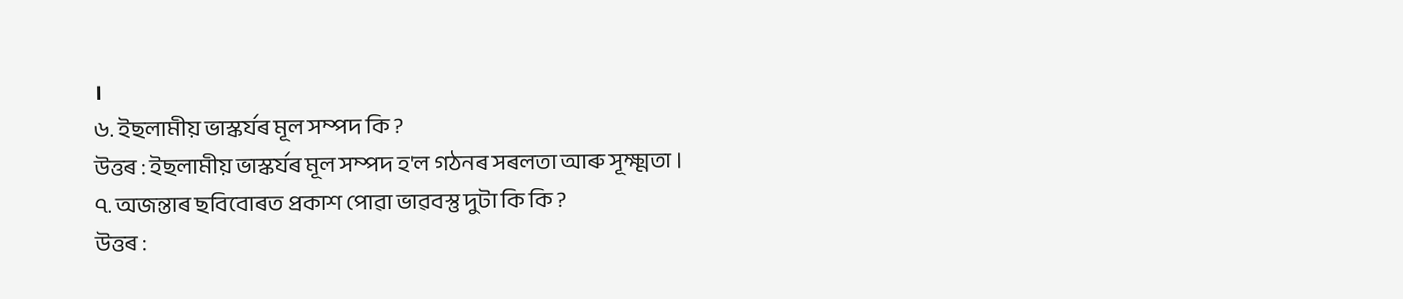।
৬. ইছলামীয় ভাস্কৰ্যৰ মূল সম্পদ কি ?
উত্তৰ : ইছলামীয় ভাস্কৰ্যৰ মূল সম্পদ হ'ল গঠনৰ সৰলতা আৰু সূক্ষ্মতা ।
৭. অজন্তাৰ ছবিবোৰত প্ৰকাশ পোৱা ভাৱবস্তু দুটা কি কি ?
উত্তৰ :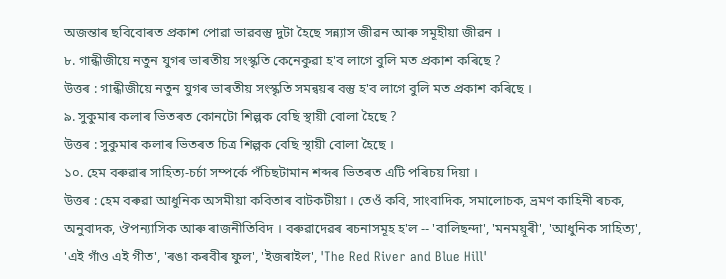অজন্তাৰ ছবিবোৰত প্ৰকাশ পোৱা ভাৱবস্তু দুটা হৈছে সন্ন্যাস জীৱন আৰু সমূহীয়া জীৱন ।
৮. গান্ধীজীয়ে নতুন যুগৰ ভাৰতীয় সংস্কৃতি কেনেকুৱা হ'ব লাগে বুলি মত প্ৰকাশ কৰিছে ?
উত্তৰ : গান্ধীজীয়ে নতুন যুগৰ ভাৰতীয় সংস্কৃতি সমন্বয়ৰ বস্তু হ'ব লাগে বুলি মত প্ৰকাশ কৰিছে ।
৯. সুকুমাৰ কলাৰ ভিতৰত কোনটো শিল্পক বেছি স্থায়ী বোলা হৈছে ?
উত্তৰ : সুকুমাৰ কলাৰ ভিতৰত চিত্ৰ শিল্পক বেছি স্থায়ী বোলা হৈছে ।
১০. হেম বৰুৱাৰ সাহিত্য-চৰ্চা সম্পৰ্কে পঁচিছটামান শব্দৰ ভিতৰত এটি পৰিচয় দিয়া ।
উত্তৰ : হেম বৰুৱা আধুনিক অসমীয়া কবিতাৰ বাটকটীয়া । তেওঁ কবি, সাংবাদিক, সমালোচক, ভ্ৰমণ কাহিনী ৰচক, অনুবাদক, ঔপন্যাসিক আৰু ৰাজনীতিবিদ । বৰুৱাদেৱৰ ৰচনাসমূহ হ'ল -- 'বালিছন্দা', 'মনময়ূৰী', 'আধুনিক সাহিত্য', 'এই গাঁও এই গীত', 'ৰঙা কৰবীৰ ফুল', 'ইজৰাইল', 'The Red River and Blue Hill'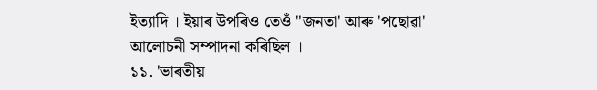ইত্যাদি । ইয়াৰ উপৰিও তেওঁ "জনতা' আৰু 'পছোৱা' আলোচনী সম্পাদনা কৰিছিল ।
১১. 'ভাৰতীয়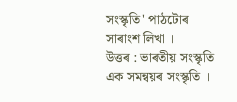সংস্কৃতি' পাঠটোৰ সাৰাংশ লিখা ।
উত্তৰ : ভাৰতীয় সংস্কৃতি এক সমন্বয়ৰ সংস্কৃতি ।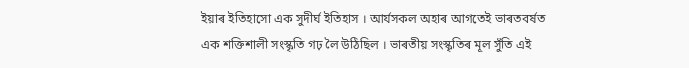ইয়াৰ ইতিহাসো এক সুদীৰ্ঘ ইতিহাস । আৰ্যসকল অহাৰ আগতেই ভাৰতবৰ্ষত এক শক্তিশালী সংস্কৃতি গঢ় লৈ উঠিছিল । ভাৰতীয় সংস্কৃতিৰ মূল সুঁতি এই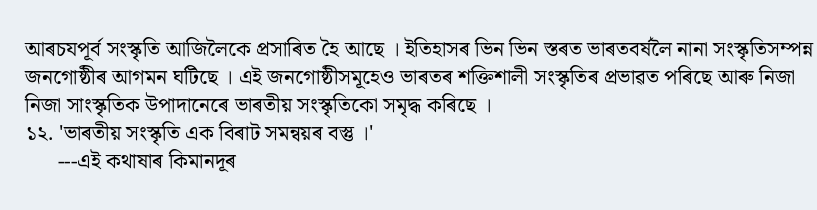আৰচযপূৰ্ব সংস্কৃতি আজিলৈকে প্ৰসাৰিত হৈ আছে । ইতিহাসৰ ভিন ভিন স্তৰত ভাৰতবৰ্ষলৈ নানা সংস্কৃতিসম্পন্ন জনগোষ্ঠীৰ আগমন ঘটিছে । এই জনগোষ্ঠীসমূহেও ভাৰতৰ শক্তিশালী সংস্কৃতিৰ প্ৰভাৱত পৰিছে আৰু নিজা নিজা সাংস্কৃতিক উপাদানেৰে ভাৰতীয় সংস্কৃতিকো সমৃদ্ধ কৰিছে ।
১২. 'ভাৰতীয় সংস্কৃতি এক বিৰাট সমন্বয়ৰ বস্তু ।'
      ---এই কথাষাৰ কিমানদূৰ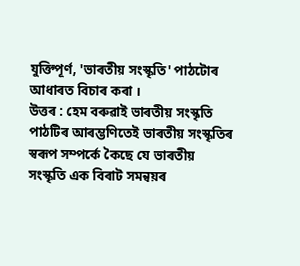যুক্তিপূৰ্ণ, 'ভাৰতীয় সংস্কৃতি' পাঠটোৰ আধাৰত বিচাৰ কৰা ।
উত্তৰ : হেম বৰুৱাই ভাৰতীয় সংস্কৃতি পাঠটিৰ আৰম্ভণিতেই ভাৰতীয় সংস্কৃতিৰ স্বৰূপ সম্পৰ্কে কৈছে যে ভাৰতীয় সংস্কৃতি এক বিৰাট সমন্বয়ৰ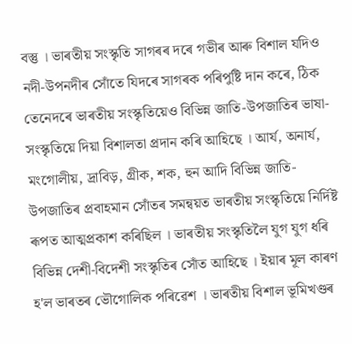বস্তু । ভাৰতীয় সংস্কৃতি সাগৰৰ দৰে গভীৰ আৰু বিশাল যদিও নদী-উপনদীৰ সোঁতে যিদৰে সাগৰক পৰিপুষ্টি দান কৰে, ঠিক তেনেদৰে ভাৰতীয় সংস্কৃতিয়েও বিভিন্ন জাতি-উপজাতিৰ ভাষা-সংস্কৃতিয়ে দিয়া বিশালতা প্ৰদান কৰি আহিছে । আৰ্য, অনাৰ্য, মংগোলীয়, দ্ৰাবিড়, গ্ৰীক, শক, হুন আদি বিভিন্ন জাতি-উপজাতিৰ প্ৰবাহমান সোঁতৰ সমন্বয়ত ভাৰতীয় সংস্কৃতিয়ে নিৰ্দিষ্ট ৰূপত আত্মপ্ৰকাশ কৰিছিল । ভাৰতীয় সংস্কৃতিলৈ যুগ যুগ ধৰি বিভিন্ন দেশী-বিদেশী সংস্কৃতিৰ সোঁত আহিছে । ইয়াৰ মূল কাৰণ হ'ল ভাৰতৰ ভৌগোলিক পৰিৱেশ । ভাৰতীয় বিশাল ভূমিখণ্ডৰ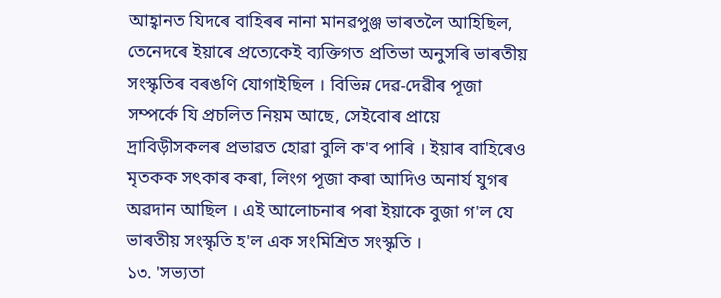আহ্বানত যিদৰে বাহিৰৰ নানা মানৱপুঞ্জ ভাৰতলৈ আহিছিল, তেনেদৰে ইয়াৰে প্ৰত্যেকেই ব্যক্তিগত প্ৰতিভা অনুসৰি ভাৰতীয় সংস্কৃতিৰ বৰঙণি যোগাইছিল । বিভিন্ন দেৱ-দেৱীৰ পূজা সম্পৰ্কে যি প্ৰচলিত নিয়ম আছে, সেইবোৰ প্ৰায়ে দ্ৰাবিড়ীসকলৰ প্ৰভাৱত হোৱা বুলি ক'ব পাৰি । ইয়াৰ বাহিৰেও মৃতকক সৎকাৰ কৰা, লিংগ পূজা কৰা আদিও অনাৰ্য যুগৰ অৱদান আছিল । এই আলোচনাৰ পৰা ইয়াকে বুজা গ'ল যে ভাৰতীয় সংস্কৃতি হ'ল এক সংমিশ্ৰিত সংস্কৃতি ।
১৩. 'সভ্যতা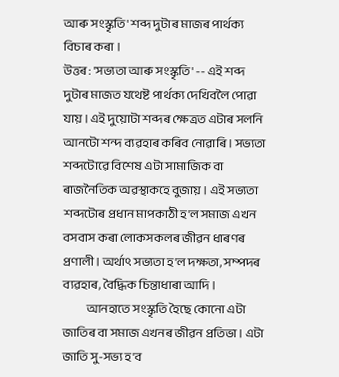আৰু সংস্কৃতি' শব্দ দুটাৰ মাজৰ পাৰ্থক্য বিচাৰ কৰা ।
উত্তৰ : 'সভ্যতা আৰু সংস্কৃতি' -- এই শব্দ দুটাৰ মাজত যথেষ্ট পাৰ্থক্য দেখিবলৈ পোৱা যায় । এই দুয়োটা শব্দৰ ক্ষেত্ৰত এটাৰ সলনি আনটো শন্দ ব্যৱহাৰ কৰিব নোৱাৰি । সভ্যতা শব্দটোৱে বিশেষ এটা সামাজিক বা ৰাজনৈতিক অৱস্থাকহে বুজায় । এই সভ্যতা শব্দটোৰ প্ৰধান মাপকাঠী হ'ল সমাজ এখন বসবাস কৰা লোকসকলৰ জীৱন ধাৰণৰ প্ৰণালী । অৰ্থাৎ সভ্যতা হ'ল দক্ষতা, সম্পদৰ ব্যৱহাৰ, বৈদ্ধিক চিন্তাধাৰা আদি ।
           আনহাতে সংস্কৃতি হৈছে কোনো এটা জাতিৰ বা সমাজ এখনৰ জীৱন প্ৰতিভা । এটা জাতি সু-সভ্য হ'ব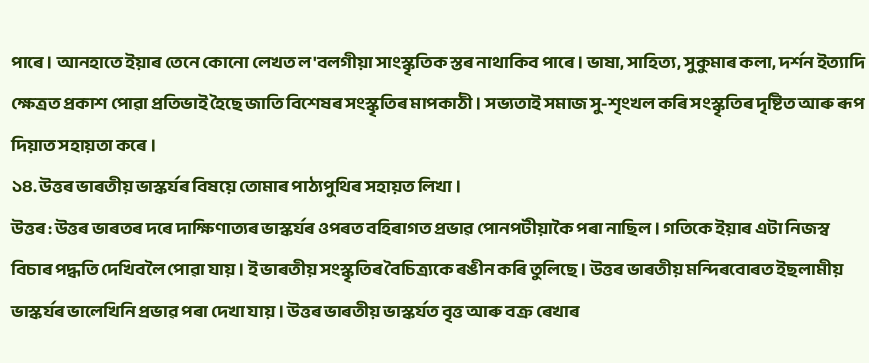পাৰে । আনহাতে ইয়াৰ তেনে কোনো লেখত ল'বলগীয়া সাংস্কৃতিক স্তৰ নাথাকিব পাৰে । ভাষা, সাহিত্য, সুকুমাৰ কলা, দৰ্শন ইত্যাদি ক্ষেত্ৰত প্ৰকাশ পোৱা প্ৰতিভাই হৈছে জাতি বিশেষৰ সংস্কৃতিৰ মাপকাঠী । সভ্যতাই সমাজ সু-শৃংখল কৰি সংস্কৃতিৰ দৃষ্টিত আৰু ৰূপ দিয়াত সহায়তা কৰে ।
১৪. উত্তৰ ভাৰতীয় ভাস্কৰ্যৰ বিষয়ে তোমাৰ পাঠ্যপুথিৰ সহায়ত লিখা ।
উত্তৰ : উত্তৰ ভাৰতৰ দৰে দাক্ষিণাত্যৰ ভাস্কৰ্যৰ ওপৰত বহিৰাগত প্ৰভাৱ পোনপটীয়াকৈ পৰা নাছিল । গতিকে ইয়াৰ এটা নিজস্ব বিচাৰ পদ্ধতি দেখিবলৈ পোৱা যায় । ই ভাৰতীয় সংস্কৃতিৰ বৈচিত্ৰ্যকে ৰঙীন কৰি তুলিছে । উত্তৰ ভাৰতীয় মন্দিৰবোৰত ইছলামীয় ভাস্কৰ্যৰ ভালেখিনি প্ৰভাৱ পৰা দেখা যায় । উত্তৰ ভাৰতীয় ভাস্কৰ্যত বৃত্ত আৰু বক্ৰ ৰেখাৰ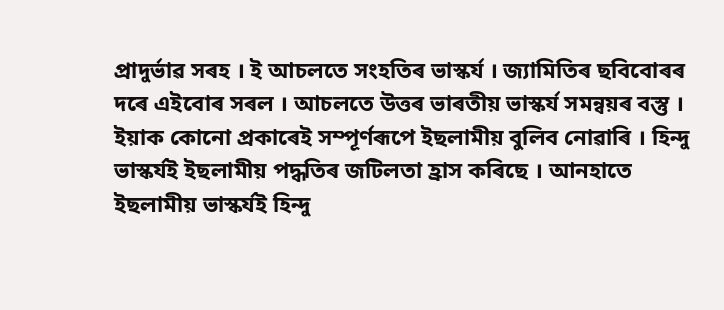প্ৰাদুৰ্ভাৱ সৰহ । ই আচলতে সংহতিৰ ভাস্কৰ্য । জ্যামিতিৰ ছবিবোৰৰ দৰে এইবোৰ সৰল । আচলতে উত্তৰ ভাৰতীয় ভাস্কৰ্য সমন্বয়ৰ বস্তু । ইয়াক কোনো প্ৰকাৰেই সম্পূৰ্ণৰূপে ইছলামীয় বুলিব নোৱাৰি । হিন্দু ভাস্কৰ্যই ইছলামীয় পদ্ধতিৰ জটিলতা হ্ৰাস কৰিছে । আনহাতে ইছলামীয় ভাস্কৰ্যই হিন্দু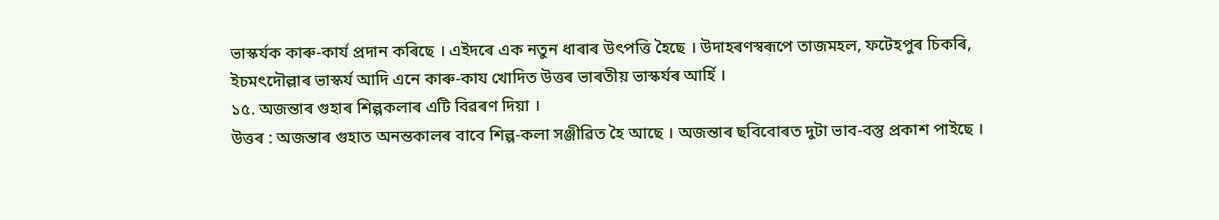ভাস্কৰ্যক কাৰু-কাৰ্য প্ৰদান কৰিছে । এইদৰে এক নতুন ধাৰাৰ উৎপত্তি হৈছে । উদাহৰণস্বৰূপে তাজমহল, ফটেহপুৰ চিকৰি, ইচমৎদৌল্লাৰ ভাস্কৰ্য আদি এনে কাৰু-কায খোদিত উত্তৰ ভাৰতীয় ভাস্কৰ্যৰ আৰ্হি ।
১৫. অজন্তাৰ গুহাৰ শিল্পকলাৰ এটি বিৱৰণ দিয়া ।
উত্তৰ : অজন্তাৰ গুহাত অনন্তকালৰ বাবে শিল্প-কলা সঞ্জীৱিত হৈ আছে । অজন্তাৰ ছবিবোৰত দুটা ভাব-বস্তু প্ৰকাশ পাইছে ।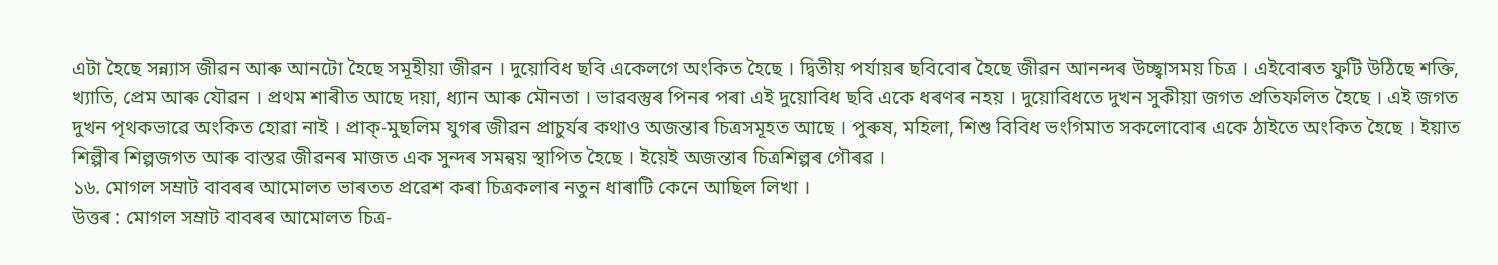এটা হৈছে সন্ন্যাস জীৱন আৰু আনটো হৈছে সমূহীয়া জীৱন । দুয়োবিধ ছবি একেলগে অংকিত হৈছে । দ্বিতীয় পৰ্যায়ৰ ছবিবোৰ হৈছে জীৱন আনন্দৰ উচ্ছ্বাসময় চিত্ৰ । এইবোৰত ফুটি উঠিছে শক্তি, খ্যাতি, প্ৰেম আৰু যৌৱন । প্ৰথম শাৰীত আছে দয়া, ধ্যান আৰু মৌনতা । ভাৱবস্তুৰ পিনৰ পৰা এই দুয়োবিধ ছবি একে ধৰণৰ নহয় । দুয়োবিধতে দুখন সুকীয়া জগত প্ৰতিফলিত হৈছে । এই জগত দুখন পৃথকভাৱে অংকিত হোৱা নাই । প্ৰাক্-মুছলিম যুগৰ জীৱন প্ৰাচুৰ্যৰ কথাও অজন্তাৰ চিত্ৰসমূহত আছে । পুৰুষ, মহিলা, শিশু বিবিধ ভংগিমাত সকলোবোৰ একে ঠাইতে অংকিত হৈছে । ইয়াত শিল্পীৰ শিল্পজগত আৰু বাস্তৱ জীৱনৰ মাজত এক সুন্দৰ সমন্বয় স্থাপিত হৈছে । ইয়েই অজন্তাৰ চিত্ৰশিল্পৰ গৌৰৱ ।
১৬. মোগল সম্ৰাট বাবৰৰ আমোলত ভাৰতত প্ৰৱেশ কৰা চিত্ৰকলাৰ নতুন ধাৰাটি কেনে আছিল লিখা ।
উত্তৰ : মোগল সম্ৰাট বাবৰৰ আমোলত চিত্ৰ-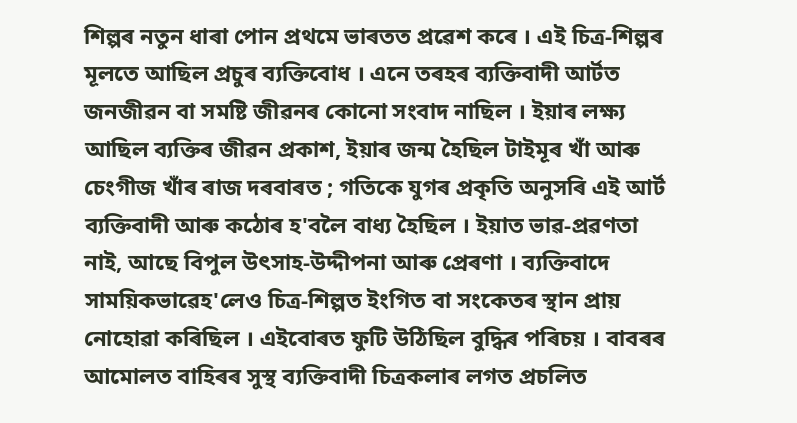শিল্পৰ নতুন ধাৰা পোন প্ৰথমে ভাৰতত প্ৰৱেশ কৰে । এই চিত্ৰ-শিল্পৰ মূলতে আছিল প্ৰচুৰ ব্যক্তিবোধ । এনে তৰহৰ ব্যক্তিবাদী আৰ্টত জনজীৱন বা সমষ্টি জীৱনৰ কোনো সংবাদ নাছিল । ইয়াৰ লক্ষ্য আছিল ব্যক্তিৰ জীৱন প্ৰকাশ, ইয়াৰ জন্ম হৈছিল টাইমূৰ খাঁ আৰু চেংগীজ খাঁৰ ৰাজ দৰবাৰত ; গতিকে যুগৰ প্ৰকৃতি অনুসৰি এই আৰ্ট ব্যক্তিবাদী আৰু কঠোৰ হ'বলৈ বাধ্য হৈছিল । ইয়াত ভাৱ-প্ৰৱণতা নাই, আছে বিপুল উৎসাহ-উদ্দীপনা আৰু প্ৰেৰণা । ব্যক্তিবাদে সাময়িকভাৱেহ'লেও চিত্ৰ-শিল্পত ইংগিত বা সংকেতৰ স্থান প্ৰায় নোহোৱা কৰিছিল । এইবোৰত ফুটি উঠিছিল বুদ্ধিৰ পৰিচয় । বাবৰৰ আমোলত বাহিৰৰ সুস্থ ব্যক্তিবাদী চিত্ৰকলাৰ লগত প্ৰচলিত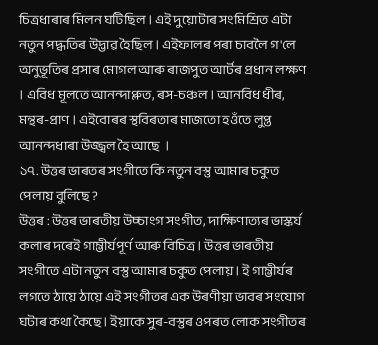চিত্ৰধাৰাৰ মিলন ঘটিছিল । এই দুয়োটাৰ সংমিশ্ৰিত এটা নতুন পদ্ধতিৰ উদ্ভাৱ হৈছিল । এইফালৰ পৰা চাবলৈ গ'লে অনুভূতিৰ প্ৰসাৰ মোগল আৰু ৰাজপুত আৰ্টৰ প্ৰধান লক্ষণ । এবিধ মূলতে আনন্দাপ্লুত, ৰস-চঞ্চল । আনবিধ ধীৰ, মন্থৰ-প্ৰাণ । এইবোৰৰ স্থবিৰতাৰ মাজতো হওঁতে লুপ্ত আনন্দধাৰা উজ্জ্বল হৈ আছে  ।
১৭. উত্তৰ ভাৰতৰ সংগীতে কি নতুন বস্তু আমাৰ চকুত পেলায় বুলিছে ?
উত্তৰ : উত্তৰ ভাৰতীয় উচ্চাংগ সংগীত, দাক্ষিণাত্যৰ ভাস্কৰ্য কলাৰ দৰেই গাম্ভীৰ্যপূৰ্ণ আৰু বিচিত্ৰ । উত্তৰ ভাৰতীয় সংগীতে এটা নতুন বস্তু আমাৰ চকুত পেলায় । ই গাম্ভীৰ্যৰ লগতে ঠায়ে ঠায়ে এই সংগীতৰ এক উৰণীয়া ভাবৰ সংযোগ ঘটাৰ কথা কৈছে । ইয়াকে সুৰ-বস্তুৰ ওপৰত লোক সংগীতৰ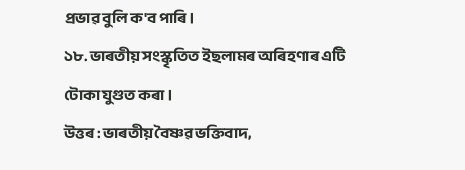প্ৰভাৱ বুলি ক'ব পাৰি ।
১৮. ভাৰতীয় সংস্কৃতিত ইছলামৰ অৰিহণাৰ এটি টোকা যুগুত কৰা ।
উত্তৰ : ভাৰতীয় বৈষ্ণৱ ভক্তিবাদ,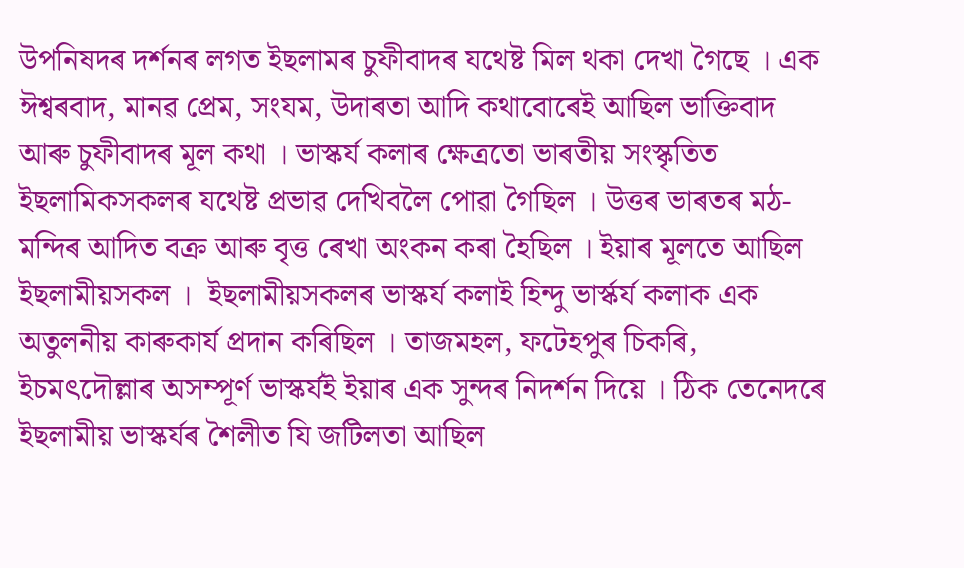উপনিষদৰ দৰ্শনৰ লগত ইছলামৰ চুফীবাদৰ যথেষ্ট মিল থকা দেখা গৈছে । এক ঈশ্বৰবাদ, মানৱ প্ৰেম, সংযম, উদাৰতা আদি কথাবোৰেই আছিল ভাক্তিবাদ আৰু চুফীবাদৰ মূল কথা । ভাস্কৰ্য কলাৰ ক্ষেত্ৰতো ভাৰতীয় সংস্কৃতিত ইছলামিকসকলৰ যথেষ্ট প্ৰভাৱ দেখিবলৈ পোৱা গৈছিল । উত্তৰ ভাৰতৰ মঠ-মন্দিৰ আদিত বক্ৰ আৰু বৃত্ত ৰেখা অংকন কৰা হৈছিল । ইয়াৰ মূলতে আছিল ইছলামীয়সকল ।  ইছলামীয়সকলৰ ভাস্কৰ্য কলাই হিন্দু ভাৰ্স্কৰ্য কলাক এক অতুলনীয় কাৰুকাৰ্য প্ৰদান কৰিছিল । তাজমহল, ফটেহপুৰ চিকৰি, ইচমৎদৌল্লাৰ অসম্পূৰ্ণ ভাস্কৰ্যই ইয়াৰ এক সুন্দৰ নিদৰ্শন দিয়ে । ঠিক তেনেদৰে ইছলামীয় ভাস্কৰ্যৰ শৈলীত যি জটিলতা আছিল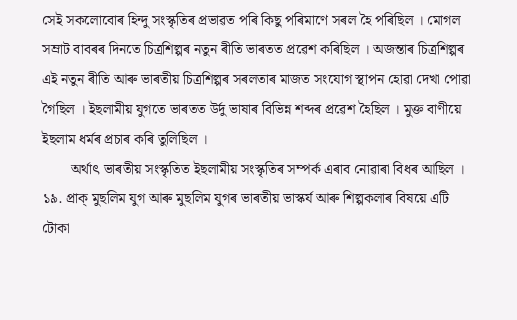সেই সকলোবোৰ হিন্দু সংস্কৃতিৰ প্ৰভাৱত পৰি কিছু পৰিমাণে সৰল হৈ পৰিছিল । মোগল সম্ৰাট বাবৰৰ দিনতে চিত্ৰশিল্পৰ নতুন ৰীতি ভাৰতত প্ৰৱেশ কৰিছিল । অজন্তাৰ চিত্ৰশিল্পৰ এই নতুন ৰীতি আৰু ভাৰতীয় চিত্ৰশিল্পৰ সৰলতাৰ মাজত সংযোগ স্থাপন হোৱা দেখা পোৱা গৈছিল । ইছলামীয় যুগতে ভাৰতত উৰ্দু ভাষাৰ বিভিন্ন শব্দৰ প্ৰৱেশ হৈছিল । মুক্ত বাণীয়ে ইছলাম ধৰ্মৰ প্ৰচাৰ কৰি তুলিছিল ।
        অৰ্থাৎ ভাৰতীয় সংস্কৃতিত ইছলামীয় সংস্কৃতিৰ সম্পৰ্ক এৰাব নোৱাৰা বিধৰ আছিল ।
১৯. প্ৰাক্ মুছলিম যুগ আৰু মুছলিম যুগৰ ভাৰতীয় ভাস্কৰ্য আৰু শিল্পকলাৰ বিষয়ে এটি টোকা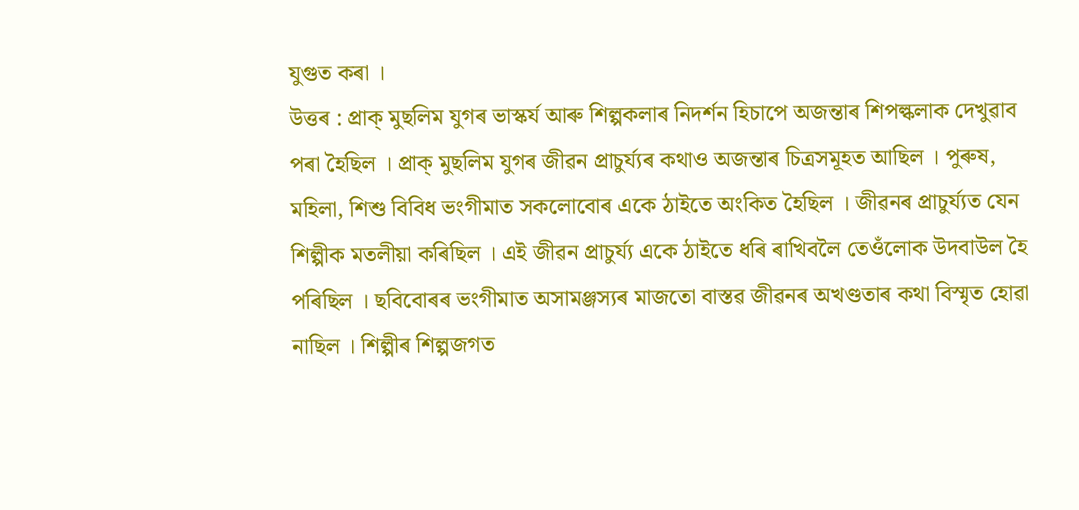যুগুত কৰা ।
উত্তৰ : প্ৰাক্ মুছলিম যুগৰ ভাস্কৰ্য আৰু শিল্পকলাৰ নিদৰ্শন হিচাপে অজন্তাৰ শিপল্কলাক দেখুৱাব পৰা হৈছিল । প্ৰাক্ মুছলিম যুগৰ জীৱন প্ৰাচুৰ্য্যৰ কথাও অজন্তাৰ চিত্ৰসমূহত আছিল । পুৰুষ, মহিলা, শিশু বিবিধ ভংগীমাত সকলোবোৰ একে ঠাইতে অংকিত হৈছিল । জীৱনৰ প্ৰাচুৰ্য্যত যেন শিল্পীক মতলীয়া কৰিছিল । এই জীৱন প্ৰাচুৰ্য্য একে ঠাইতে ধৰি ৰাখিবলৈ তেওঁলোক উদবাউল হৈ পৰিছিল । ছবিবোৰৰ ভংগীমাত অসামঞ্জস্যৰ মাজতো বাস্তৱ জীৱনৰ অখণ্ডতাৰ কথা বিস্মৃত হোৱা নাছিল । শিল্পীৰ শিল্পজগত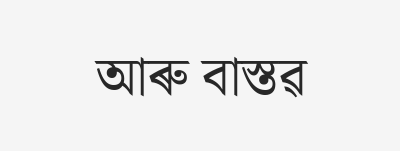আৰু বাস্তৱ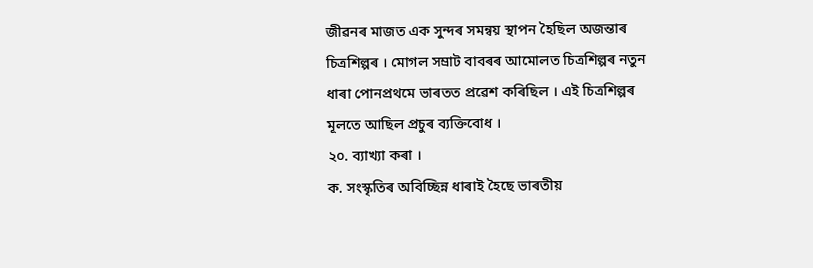জীৱনৰ মাজত এক সুন্দৰ সমন্বয় স্থাপন হৈছিল অজন্তাৰ চিত্ৰশিল্পৰ । মোগল সম্ৰাট বাবৰৰ আমোলত চিত্ৰশিল্পৰ নতুন ধাৰা পোনপ্ৰথমে ভাৰতত প্ৰৱেশ কৰিছিল । এই চিত্ৰশিল্পৰ মূলতে আছিল প্ৰচুৰ ব্যক্তিবোধ ।
২০. ব্যাখ্যা কৰা ।
ক. সংস্কৃতিৰ অবিচ্ছিন্ন ধাৰাই হৈছে ভাৰতীয়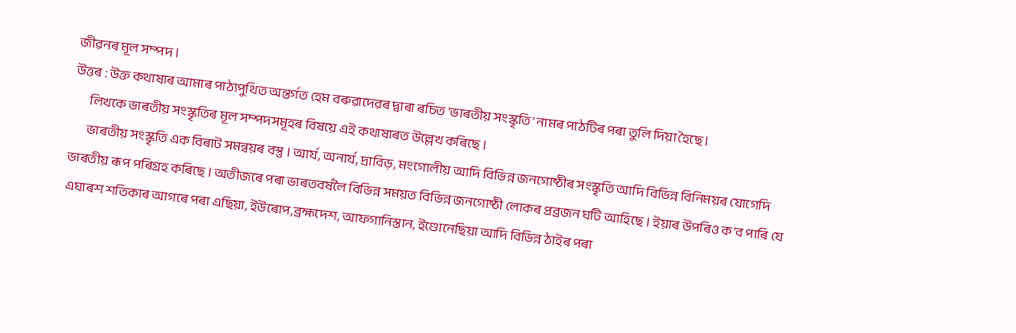জীৱনৰ মূল সম্পদ ।
উত্তৰ : উক্ত কথাষাৰ আমাৰ পাঠ্যপুথিত অন্তৰ্গত হেম বৰুৱাদেৱৰ দ্বাৰা ৰচিত 'ভাৰতীয় সংস্কৃতি' নামৰ পাঠটিৰ পৰা তুলি দিয়া হৈছে ।
       লিখকে ভাৰতীয় সংস্কৃতিৰ মূল সম্পদসমূহৰ বিষয়ে এই কথাষাৰত উল্লেখ কৰিছে ।
       ভাৰতীয় সংস্কৃতি এক বিৰাট সমন্বয়ৰ বস্তু । আৰ্য, অনাৰ্য, দ্ৰাবিড়, মংগোলীয় আদি বিভিন্ন জনগোষ্ঠীৰ সংস্কৃতি আদি বিভিন্ন বিনিময়ৰ যোগেদি ভাৰতীয় ৰূপ পৰিগ্ৰহ কৰিছে । অতীজৰে পৰা ভাৰতবৰ্ষলৈ বিভিন্ন সময়ত বিভিন্ন জনগোষ্ঠী লোকৰ প্ৰব্ৰজন ঘটি আহিছে । ইয়াৰ উপৰিও ক'ব পাৰি যে এঘাৰশ শতিকাৰ আগৰে পৰা এছিয়া, ইউৰোপ,ব্ৰহ্মদেশ, আফগানিস্তান, ইণ্ডোনেছিয়া আদি বিভিন্ন ঠাইৰ পৰা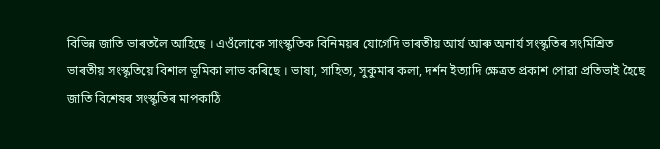বিভিন্ন জাতি ভাৰতলৈ আহিছে । এওঁলোকে সাংস্কৃতিক বিনিময়ৰ যোগেদি ভাৰতীয় আৰ্য আৰু অনাৰ্য সংস্কৃতিৰ সংমিশ্ৰিত ভাৰতীয় সংস্কৃতিয়ে বিশাল ভূমিকা লাভ কৰিছে । ভাষা, সাহিত্য, সুকুমাৰ কলা, দৰ্শন ইত্যাদি ক্ষেত্ৰত প্ৰকাশ পোৱা প্ৰতিভাই হৈছে জাতি বিশেষৰ সংস্কৃতিৰ মাপকাঠি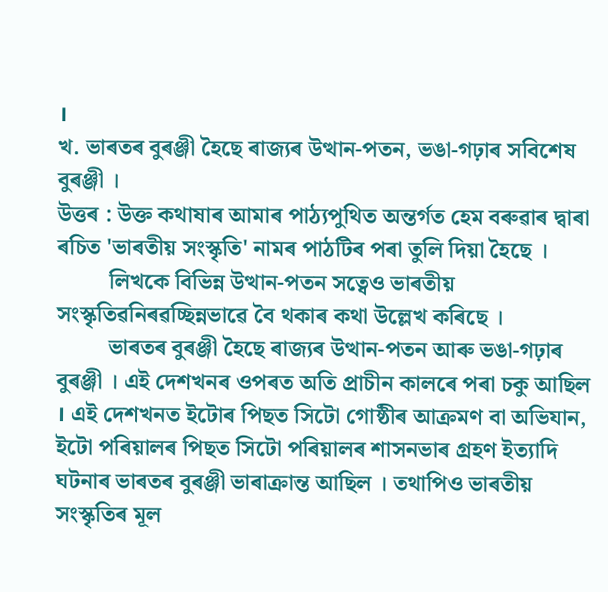।
খ. ভাৰতৰ বুৰঞ্জী হৈছে ৰাজ্যৰ উত্থান-পতন, ভঙা-গঢ়াৰ সবিশেষ বুৰঞ্জী ।
উত্তৰ : উক্ত কথাষাৰ আমাৰ পাঠ্যপুথিত অন্তৰ্গত হেম বৰুৱাৰ দ্বাৰা ৰচিত 'ভাৰতীয় সংস্কৃতি' নামৰ পাঠটিৰ পৰা তুলি দিয়া হৈছে ।
         লিখকে বিভিন্ন উত্থান-পতন সত্বেও ভাৰতীয় সংস্কৃতিৱনিৰৱচ্ছিন্নভাৱে বৈ থকাৰ কথা উল্লেখ কৰিছে ।
         ভাৰতৰ বুৰঞ্জী হৈছে ৰাজ্যৰ উত্থান-পতন আৰু ভঙা-গঢ়াৰ বুৰঞ্জী । এই দেশখনৰ ওপৰত অতি প্ৰাচীন কালৰে পৰা চকু আছিল । এই দেশখনত ইটোৰ পিছত সিটো গোষ্ঠীৰ আক্ৰমণ বা অভিযান, ইটো পৰিয়ালৰ পিছত সিটো পৰিয়ালৰ শাসনভাৰ গ্ৰহণ ইত্যাদি ঘটনাৰ ভাৰতৰ বুৰঞ্জী ভাৰাক্ৰান্ত আছিল । তথাপিও ভাৰতীয় সংস্কৃতিৰ মূল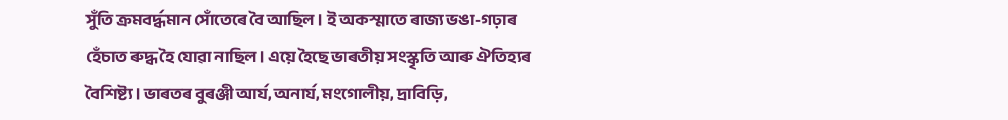সুঁতি ক্ৰমবৰ্দ্ধমান সোঁতেৰে বৈ আছিল । ই অকস্মাতে ৰাজ্য ভঙা-গঢ়াৰ হেঁচাত ৰুদ্ধ হৈ যোৱা নাছিল । এয়ে হৈছে ভাৰতীয় সংস্কৃতি আৰু ঐতিহ্যৰ বৈশিষ্ট্য । ভাৰতৰ বুৰঞ্জী আৰ্য, অনাৰ্য, মংগোলীয়, দ্ৰাবিড়ি,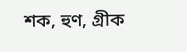শক, হুণ, গ্ৰীক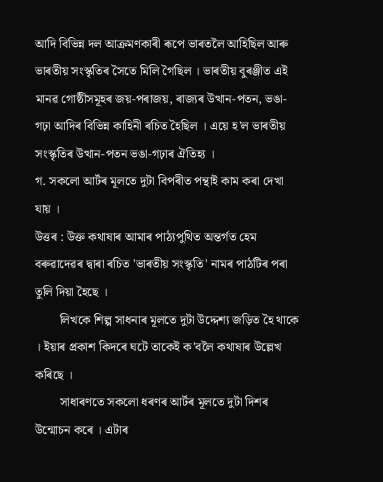আদি বিভিন্ন দল আক্ৰমণকাৰী ৰূপে ভাৰতলৈ আহিছিল আৰু ভাৰতীয় সংস্কৃতিৰ সৈতে মিলি গৈছিল । ভাৰতীয় বুৰঞ্জীত এই মানৱ গোষ্ঠীসমূহৰ জয়-পৰাজয়, ৰাজ্যৰ উত্থান-পতন, ভঙা-গঢ়া আদিৰ বিভিন্ন কাহিনী ৰচিত হৈছিল । এয়ে হ'ল ভাৰতীয় সংস্কৃতিৰ উত্থান-পতন ভঙা-গঢ়াৰ ঐতিহ্য ।
গ. সকলো আৰ্টৰ মূলতে দুটা বিপৰীত পন্থাই কাম কৰা দেখা যায় ।
উত্তৰ : উক্ত কথাষাৰ আমাৰ পাঠ্যপুথিত অন্তৰ্গত হেম বৰুৱাদেৱৰ দ্বাৰা ৰচিত 'ভাৰতীয় সংস্কৃতি' নামৰ পাঠটিৰ পৰা তুলি দিয়া হৈছে ।
        লিখকে শিল্প সাধনাৰ মূলতে দুটা উদ্দেশ্য জড়িত হৈ থাকে । ইয়াৰ প্ৰকাশ কিদৰে ঘটে তাকেই ক'বলৈ কথাষাৰ উল্লেখ কৰিছে ।
        সাধাৰণতে সকলো ধৰণৰ আৰ্টৰ মূলতে দুটা দিশৰ উন্মোচন কৰে । এটাৰ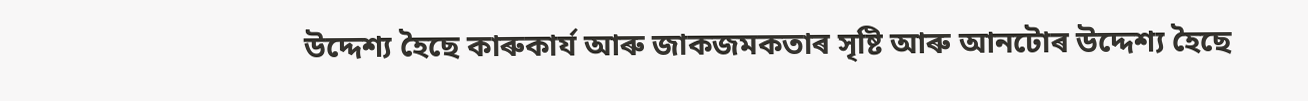উদ্দেশ্য হৈছে কাৰুকাৰ্য আৰু জাকজমকতাৰ সৃষ্টি আৰু আনটোৰ উদ্দেশ্য হৈছে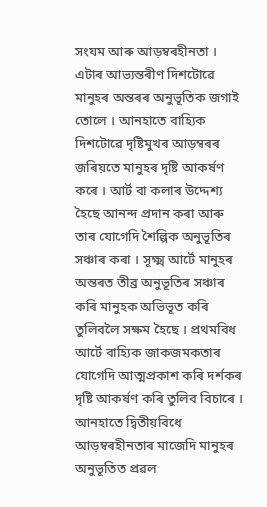সংযম আৰু আড়ম্বৰহীনতা । এটাৰ আভ্যন্তৰীণ দিশটোৱে মানুহৰ অন্তৰৰ অনুভূতিক জগাই তোলে । আনহাতে বাহ্যিক দিশটোৱে দৃষ্টিমুখৰ আড়ম্বৰৰ জৰিয়তে মানুহৰ দৃষ্টি আকৰ্ষণ কৰে । আৰ্ট বা কলাৰ উদ্দেশ্য হৈছে আনন্দ প্ৰদান কৰা আৰু তাৰ যোগেদি শৈল্পিক অনুভূতিৰ সঞ্চাৰ কৰা । সূক্ষ্ম আৰ্টে মানুহৰ অন্তৰত তীব্ৰ অনুভূতিৰ সঞ্চাৰ কৰি মানুহক অভিভূত কৰি তুলিবলৈ সক্ষম হৈছে । প্ৰথমবিধ আৰ্টে বাহ্যিক জাকজমকতাৰ যোগেদি আত্মপ্ৰকাশ কৰি দৰ্শকৰ দৃষ্টি আকৰ্ষণ কৰি তুলিব বিচাৰে । আনহাতে দ্বিতীয়বিধে আড়ম্বৰহীনতাৰ মাজেদি মানুহৰ অনুভূতিত প্ৰৱল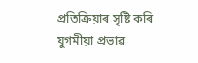প্ৰতিক্ৰিয়াৰ সৃষ্টি কৰি যুগমীয়া প্ৰভাৱ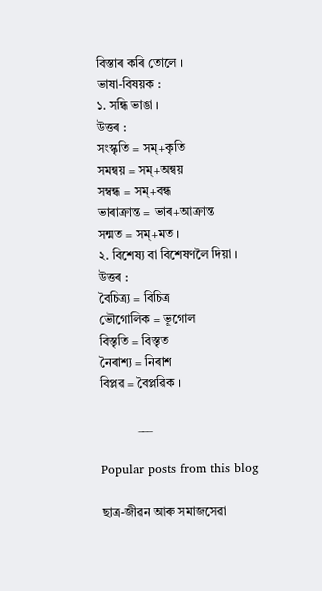বিস্তাৰ কৰি তোলে ।
ভাষা-বিষয়ক :
১. সন্ধি ভাঙা ।
উত্তৰ :
সংস্কৃতি = সম্+কৃতি
সমন্বয় = সম্+অন্বয়
সম্বন্ধ = সম্+বন্ধ
ভাৰাক্ৰান্ত = ভাৰ+আক্ৰান্ত
সন্মত = সম্+মত ।
২. বিশেষ্য বা বিশেষণলৈ দিয়া ।
উত্তৰ :
বৈচিত্ৰ্য = বিচিত্ৰ
ভৌগোলিক = ভূগোল
বিস্তৃতি = বিস্তৃত
নৈৰাশ্য = নিৰাশ
বিপ্লৱ = বৈপ্লৱিক ।

            ___

Popular posts from this blog

ছাত্ৰ-জীৱন আৰু সমাজসেৱা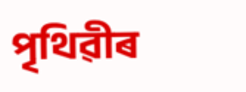পৃথিৱীৰ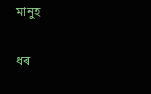মানুহ

ধৰ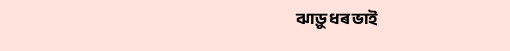ঝাড়ু ধৰ ভাই